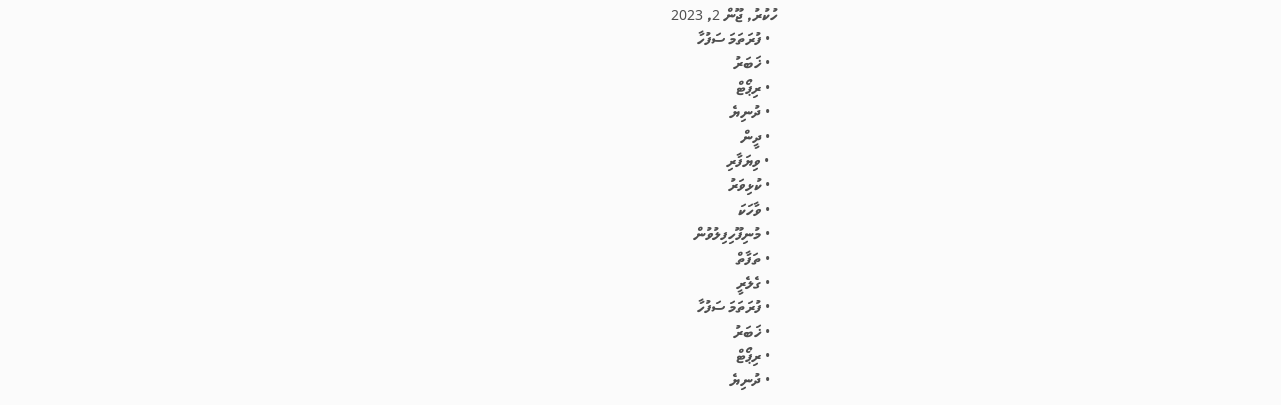ހުކުރު, ޖޫން 2, 2023
  • ފުރަތަމަ ސަފުހާ
  • ޚަބަރު
  • ރިޕޯޓް
  • ދުނިޔެ
  • ދީން
  • ވިޔަފާރި
  • ކުޅިވަރު
  • ވާހަކަ
  • މުނިފޫހިފިލުވުން
  • ތަފާތް
  • ގެލެރީ
  • ފުރަތަމަ ސަފުހާ
  • ޚަބަރު
  • ރިޕޯޓް
  • ދުނިޔެ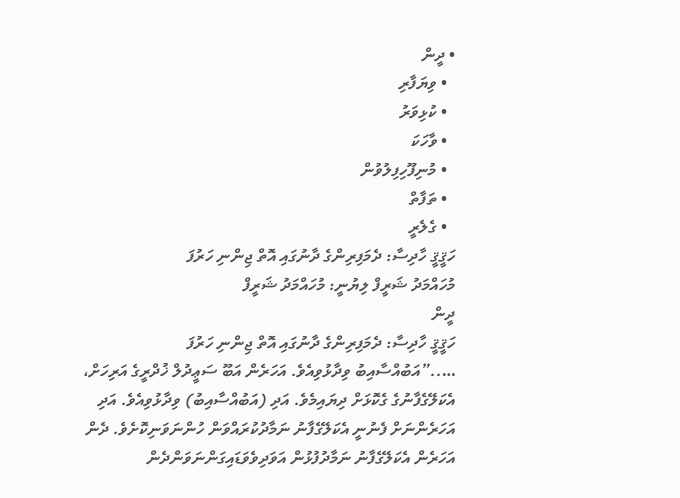• ދީން
  • ވިޔަފާރި
  • ކުޅިވަރު
  • ވާހަކަ
  • މުނިފޫހިފިލުވުން
  • ތަފާތް
  • ގެލެރީ
ހަޤީޤީ ހާދިސާ: ދެމަފިރިންގެ ދާނުގައި އޮތް ޖިންނި ހަރުފަ
މުހައްމަދު ޝަރީފް ލިޔުނީ: މުހައްމަދު ޝަރީފް
ދީން
ހަޤީޤީ ހާދިސާ: ދެމަފިރިންގެ ދާނުގައި އޮތް ޖިންނި ހަރުފަ
…..”އަބުއްސާއިބު ވިދާޅުވިއެވެ. އަހަރެން އަބޫ ސަޢީދުލް ޚުދްރީގެ އަރިހަށް، އެކަލޭގެފާނުގެ ގެކޮޅަށް ދިޔައިމެވެ. އަދި (އަބުއްސާއިބު) ވިދާޅުވިއެވެ. އަދި އަހަރެންނަށް ފެނުނީ އެކަލޭގެފާނު ނަމާދުކުރައްވަން ހުންނަވަނިކޮށެވެ. ދެން އަހަރެން އެކަލޭގެފާނު ނަމާދުފުޅުން އަވަދިވެވަޑައިގަންނަވަންދެން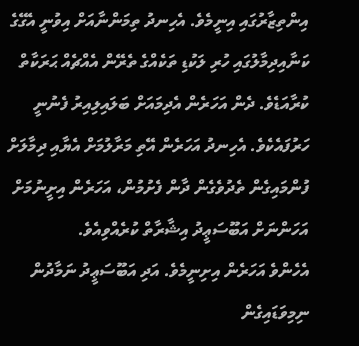އިންތިޒާރުގައި އިނީމެވެ. އެހިނދު ތިމަންނާއަށް އިވުނީ އެގޭގެ ކަނާއިދިމާލުގައި ހުރި ލަކުޑި ތަކެއްގެ ތެރޭން އެއްޗެއް ޙަރަކާތް ކުރާއަޑެވެ. ދެން އަހަރެން އެދިމައަށް ބަލައިލިއިރު ފެނުނީ ހަރުފައެކެވެ. އެހިނދު އަހަރެން އޭތި މަރާލުމަށް އެޔާއި ދިމާލަށް ފުންމައިގެން ތެދުވެގެން ދާން ފެށުމުން، އަހަރެން އިށީނުމަށް އަހަންނަށް އަބޫސަޢީދު އިޝާރާތް ކުރެއްވިއެވެ.
އެހެންވެ އަހަރެން އިށިނީމެވެ. އަދި އަބޫސަޢީދު ނަމާދުން ނިމިވަޑައިގެން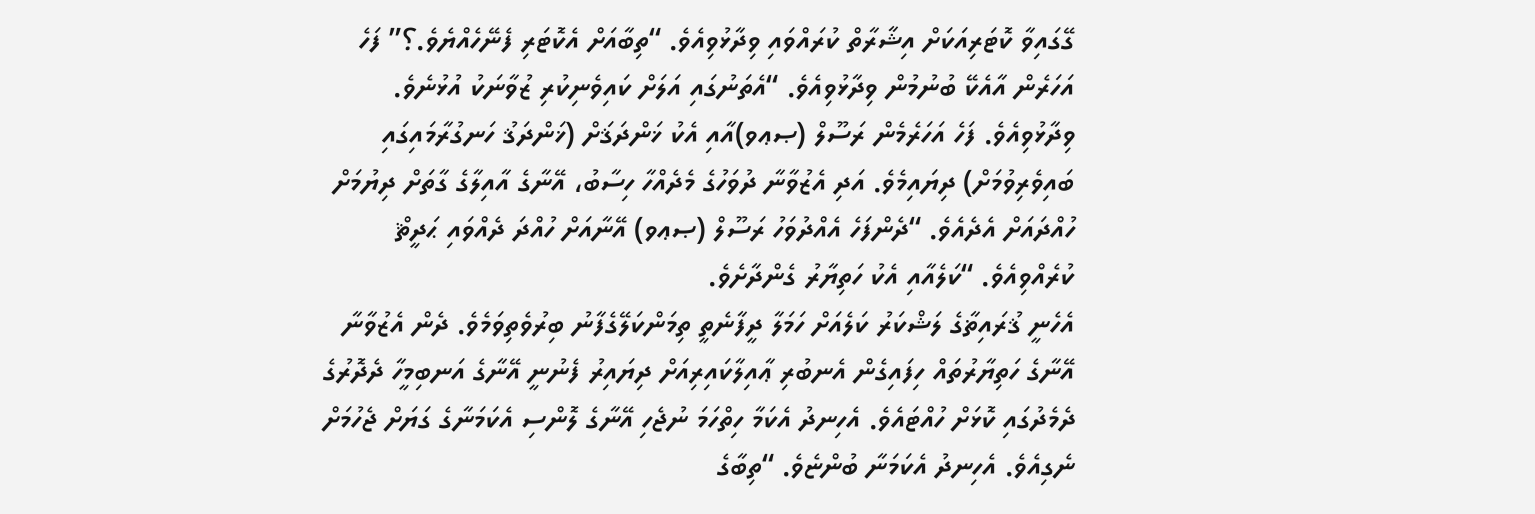ގޭގައިވާ ކޮޓަރިއަކަށް އިޝާރާތް ކުރައްވައި ވިދާޅުވިއެވެ. “ތިބާއަށް އެކޮޓަރި ފެނޭހެއްޔެވެ.؟” ފަހެ އަހަރެން އާއެކޭ ބުނުމުން ވިދާޅުވިއެވެ. “އެތަނުގައި އަލަށް ކައިވެނިކުރި ޒުވާނަކު އުޅުނެވެ. ވިދާޅުވިއެވެ. ފަހެ އަހަރެމެން ރަސޫލް (ޞޢވ)އާއި އެކު ޚަންދަޤަށް (ޚަންދަޤު ހަނގުރާމައިގައި ބައިވެރިވުމަށް) ދިޔައިމެވެ. އަދި އެޒުވާނާ ދުވަހުގެ މެދެއްހާ ހިސާބު، އޭނާގެ އާއިލާގެ ގާތަށް ދިޔުމަށް ހުއްދައަށް އެދެއެވެ. “ދެންފަހެ އެއްދުވަހު ރަސޫލް (ޞޢވ) އޭނާއަށް ހުއްދަ ދެއްވައި ޙަދީޘް ކުރެއްވިއެވެ. “ކަލެއާއި އެކު ހަތިޔާރު ގެންދާށެވެ.
އެހެނީ ޤުރައިޡާގެ ލަޝްކަރު ކަލެއަށް ހަމަލާ ދީފާނެތީ ތިމަންކަލޭގެފާނު ބިރުވެތިވަމެވެ. ދެން އެޒުވާނާ އޭނާގެ ހަތިޔާރުތައް ހިފައިގެން އެނބުރި ޢާއިލާކައިރިއަށް ދިޔައިރު ފެނުނީ އޭނާގެ އަނބިމީހާ ދެދޮރުގެ ދެމެދުގައި ކޮޅަށް ހުއްޓައެވެ. އެހިނދު އެކަމާ ހިތްހަމަ ނުޖެހި އޭނާގެ ލޮންސި އެކަމަނާގެ ގަޔަށް ޖެހުމަށް ނެގިއެވެ. އެހިނދު އެކަމަނާ ބުންޏެވެ. “ތިބާގެ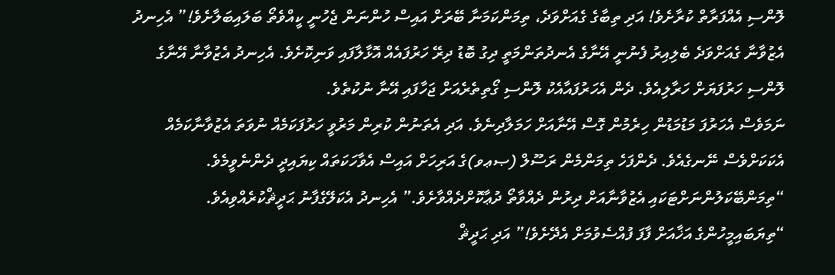ލޮންސި އެއްފަރާތް ކުރާށެވެ! އަދި ތިބާގެ ގެއަށްވަދެ، ތިމަންކަމަނާ ބޭރަށް އައިސް ހުންނަން ޖެހުނީ ކީއްވެތޯ ބަލައިބަލާށެވެ!” އެހިނދު އެޒުވާނާ ގެއަށްވަދެ ބެލިއިރު ފެނުނީ އޭނާގެ އެނދުތަންމަތީ ދިގު ބޮޑު ދިރޭ ހަރުފައެއް އޮޅާލާފައި ވަނިކޮށެވެ. އެހިނދު އެޒުވާނާ އޭނާގެ ލޮންސި ހަރުފަޔަށް ހަރާލިއެވެ. ދެން އެހަރުފައާއެކު ލޮންސި ގޯތިތެރެއަށް ޖަހާފައި އޭނާ ނުކުތެވެ.
ނަމަވެސް އެހަރުފަ މަޑުމަޑުން ހިރެމުން ގޮސް އޭނާއަށް ހަމަލާދިނެވެ. އަދި އެތަނުން ކުރިން މަރުވީ ހަރުފަކަމެއް ނުވަތަ އެޒުވާނާކަމެއް އެކަކަށްވެސް ނޭނގެއެވެ. ދެންފަހެ ތިމަންމެން ރަސޫލް (ޞޢވ)ގެ އަރިހަށް އައިސް އެވާހަކަތައް ކިޔައިދީ ދެންނެވީމެވެ. “ތިމަންބޭކަލުންނަށްޓަކައި އެޒުވާނާއަށް ދިރުން ދެއްވާތޯ ދުޢާކޮށްދެއްވާށެވެ.” އެހިނދު އެކަލޭގެފާނު ޙަދީޘްކުރެއްވިއެވެ. “ތިޔަބައިމީހުންގެ އަޚާއަށް ފާފަ ފުއްސެވުމަށް އެދޭށެވެ!” އަދި ޙަދީޘް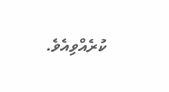ކުރެއްވިއެވެ.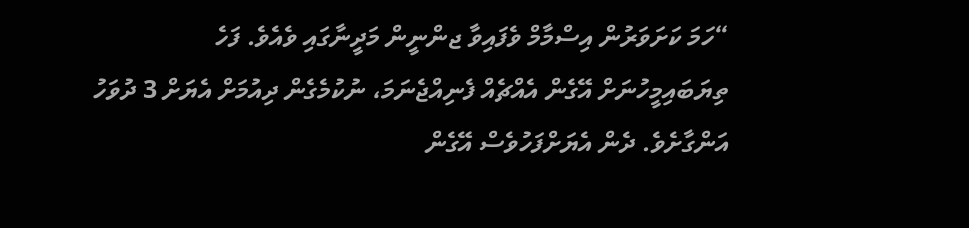“ހަމަ ކަށަވަރުން އިސްމާމް ވެފައިވާ ޖންނީން މަދީނާގައި ވެއެވެ. ފަހެ ތިޔަބައިމީހުނަށް އޭގެން އެއްޗެއް ފެނިއްޖެނަމަ، ނުކުމެގެން ދިއުމަށް އެޔަށް 3 ދުވަހު އަންގާށެވެ. ދެން އެޔަށްފަހުވެސް އޭގެން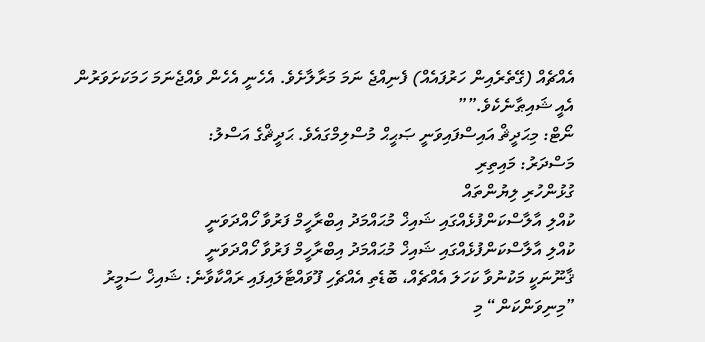އެއްޗެއް (ގޭތެރެއިން ހަރުފައެއް) ފެނިއްޖެ ނަމަ މަރާލާށެވެ. އެހެނީ އެހެން ވެއްޖެނަމަ ހަމަކަށަވަރުން އެއީ ޝައިޠާނެކެވެ.””
ނޯޓް: މިޙަދީޘް އައިސްފައިވަނީ ޞަޙީޙް މުސްލިމްގައެވެ. ޙަދީޘްގެ އަސްލު:
މަސްދަރު: މައިތިރި
ގުޅުންހުރި ލިޔުންތައް
ކުއްލި އާލާސްކަންފުޅެއްގައި ޝައިޚް މުޙައްމަދު އިބްރާހީމް ފަރުވާ ހޯއްދަވަނީ
ކުއްލި އާލާސްކަންފުޅެއްގައި ޝައިޚް މުޙައްމަދު އިބްރާހީމް ފަރުވާ ހޯއްދަވަނީ
ޤާނޫނަކީ މަކުނުވާ ކަހަލަ އެއްޗެއް، ބޮޑެތި އެއްޗެހި ފޫވައްޓާލައިފައި ރައްކާވާނެ: ޝައިޚް ސަމީރު
”މިނިވަންކަން“ މި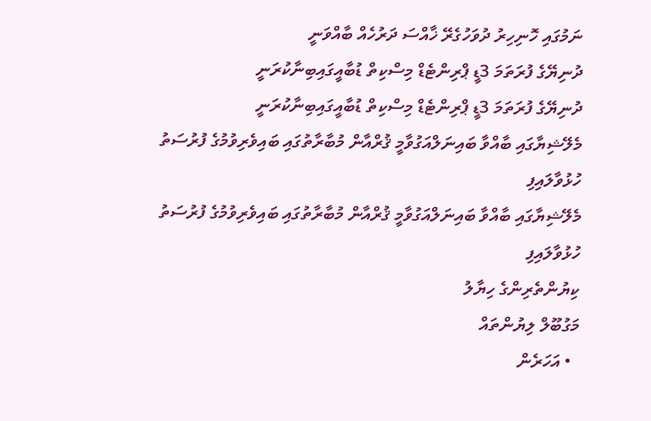ނަމުގައި ހޮނިހިރު ދުވަހުގެރޭ ޚާއްސަ ދަރުހެއް ބާއްވަނީ
ދުނިޔޭގެ ފުރަތަމަ 3ޑީ ޕްރިންޓެޑް މިސްކިތް ޑުބާއީގައިބިނާކުރަނީ
ދުނިޔޭގެ ފުރަތަމަ 3ޑީ ޕްރިންޓެޑް މިސްކިތް ޑުބާއީގައިބިނާކުރަނީ
މެލޭޝިޔާގައި ބާއްވާ ބައިނަލްއަގުވާމީ ޤުރްއާން މުބާރާތުގައި ބައިވެރިވުމުގެ ފުރުސަތު ހުޅުވާލައިފި
މެލޭޝިޔާގައި ބާއްވާ ބައިނަލްއަގުވާމީ ޤުރްއާން މުބާރާތުގައި ބައިވެރިވުމުގެ ފުރުސަތު ހުޅުވާލައިފި
ކިޔުންތެރިންގެ ހިޔާލު
މަގުބޫލް ލިޔުންތައް
  • އަހަރެން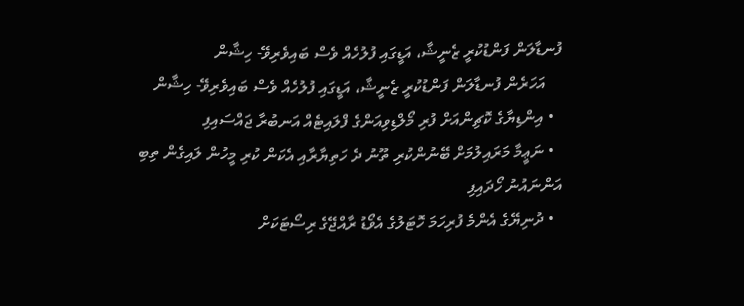ފުނޑާލަން ފަންޑުކުރީ ޒެނީޝާ، އަޑީގައި ފުލުހެއް ވެސް ބައިވެރިވޭ- ހިޝާން
    އަހަރެން ފުނޑާލަން ފަންޑުކުރީ ޒެނީޝާ، އަޑީގައި ފުލުހެއް ވެސް ބައިވެރިވޭ- ހިޝާން
  • އިންޑިޔާގެ ކޮޗިންއަށް ފުރި މޯލްޑިވިއަންގެ ފްލައިޓެއް އަނބުރާ ޖައްސައިފި
  • ނަޢީމާ މަރައިލުމަށް ބޭނުންކުރި ތޫނު ދެ ހަތިޔާރާއި އެކަން ކުރި މީހުން ލައިގެން ތިބި އަންނައުނު ހޯދައިފި
  • ދުނިޔޭގެ އެންމެ ފުރިހަމަ ހޮޓަލުގެ އެވޯޑު ރާއްޖޭގެ ރިސޯޓަކަށް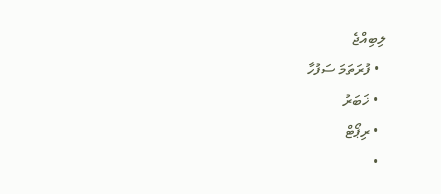ލިބިއްޖެ
  • ފުރަތަމަ ސަފުހާ
  • ޚަބަރު
  • ރިޕޯޓް
  •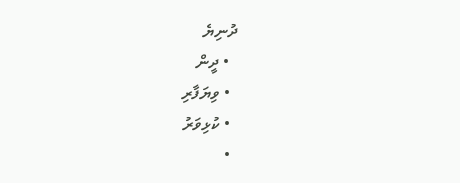ދުނިޔެ
  • ދީން
  • ވިޔަފާރި
  • ކުޅިވަރު
  •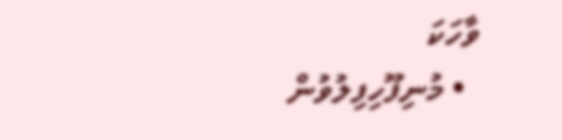ވާހަކަ
  • މުނިފޫހިފިލުވުން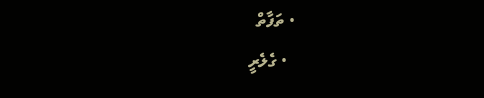• ތަފާތް
  • ގެލެރީ